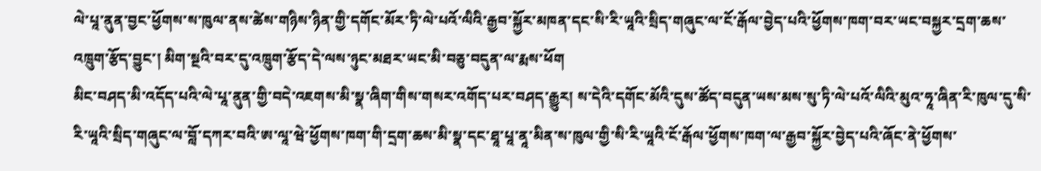ལེ་པཱ་ནུན་བྱང་ཕྱོགས་ས་ཁུལ་ནས་ཚེས་གཉིས་ཉིན་གྱི་དགོང་མོར་ཏི་ལེ་པའོ་ལིའི་རྒྱབ་སྐྱོར་མཁན་དང་སི་རི་ཡཱའི་སྲིད་གཞུང་ལ་ངོ་རྒོལ་བྱེད་པའི་ཕྱོགས་ཁག་བར་ཡང་བསྐྱར་དྲག་ཆས་འཁྲུག་རྩོད་བྱུང་། མིག་སྔའི་བར་དུ་འཁྲུག་རྩོད་དེ་ལས་ཉུང་མཐར་ཡང་མི་བཅུ་བདུན་ལ་རྨས་ཕོག
མིང་བཤད་མི་འདོད་པའི་ལེ་པཱ་ནུན་གྱི་བདེ་འཇགས་མི་སྣ་ཞིག་གིས་གསར་འགོད་པར་བཤད་རྒྱུར། ས་དེའི་དགོང་མོའི་དུས་ཚོད་བདུན་ཡས་མས་སུ་ཏི་ལེ་པའོ་ལིའི་མུའ་ཧཱ་ཞིན་རི་ཁུལ་དུ་སི་རི་ཡཱའི་སྲིད་གཞུང་ལ་བློ་དཀར་བའི་ཨ་ལཱ་ཝེ་ཕྱོགས་ཁག་གི་དྲག་ཆས་མི་སྣ་དང་ཐཱ་པཱ་ནཱ་མིན་ས་ཁུལ་གྱི་སི་རི་ཡཱའི་ངོ་རྒོལ་ཕྱོགས་ཁག་ལ་རྒྱབ་སྐྱོར་བྱེད་པའི་ཞོང་ནེ་ཕྱོགས་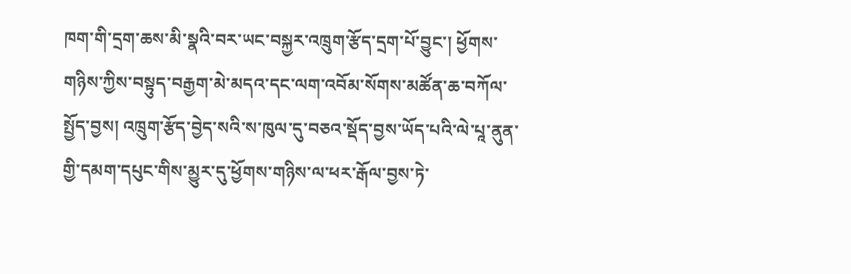ཁག་གི་དྲག་ཆས་མི་སྣའི་བར་ཡང་བསྐྱར་འཁྲུག་རྩོད་དྲག་པོ་བྱུང་། ཕྱོགས་གཉིས་ཀྱིས་བསྟུད་བརྒྱག་མེ་མདའ་དང་ལག་འབོམ་སོགས་མཚོན་ཆ་བཀོལ་སྤྱོད་བྱས། འཁྲུག་རྩོད་བྱེད་སའི་ས་ཁུལ་དུ་བཅའ་སྡོད་བྱས་ཡོད་པའི་ལེ་པཱ་ནུན་གྱི་དམག་དཔུང་གིས་མྱུར་དུ་ཕྱོགས་གཉིས་ལ་ཕར་རྒོལ་བྱས་ཏེ་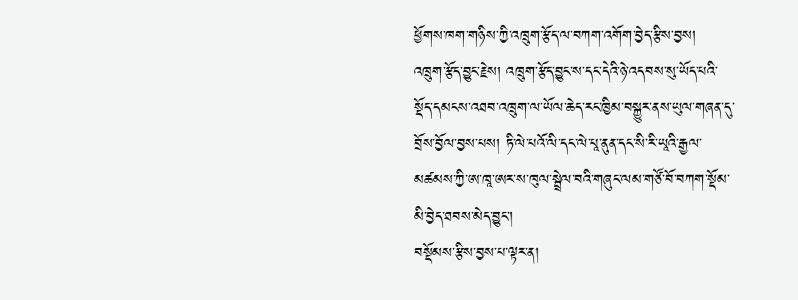ཕྱོགས་ཁག་གཉིས་ཀྱི་འཁྲུག་རྩོད་ལ་བཀག་འགོག་བྱེད་རྩིས་བྱས།
འཁྲུག་རྩོད་བྱུང་རྗེས། འཁྲུག་རྩོད་བྱུང་ས་དང་དེའི་ཉེ་འདབས་སུ་ཡོད་པའི་སྡོད་དམངས་འཐབ་འཁྲུག་ལ་ཡོལ་ཆེད་རང་ཁྱིམ་བསྐྱུར་ནས་ཡུལ་གཞན་དུ་བྲོས་བྱོལ་བྱས་པས། ཏི་ལེ་པའོ་ལི་དང་ལེ་པཱ་ནུན་དང་སི་རི་ཡཱའི་རྒྱལ་མཚམས་ཀྱི་ཨ་ཁཱ་ཨར་ས་ཁུལ་སྦྲེལ་བའི་གཞུང་ལམ་གཙོ་བོ་བཀག་སྡོམ་མི་བྱེད་ཐབས་མེད་བྱུང་།
བསྡོམས་རྩིས་བྱས་པ་ལྟར་ན།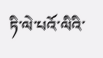ཏི་ལེ་པའོ་ལིའི་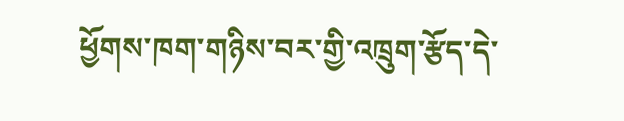ཕྱོགས་ཁག་གཉིས་བར་གྱི་འཁྲུག་རྩོད་དེ་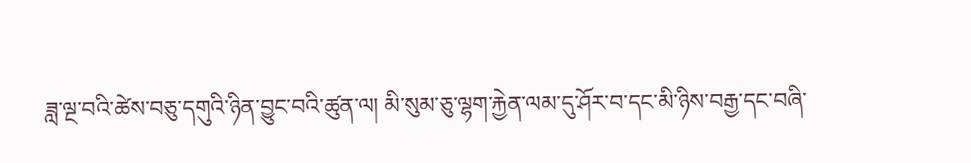ཟླ་ལྔ་བའི་ཚེས་བཅུ་དགུའི་ཉིན་བྱུང་བའི་ཚུན་ལ། མི་སུམ་ཅུ་ལྷག་རྐྱེན་ལམ་དུ་ཤོར་བ་དང་མི་ཉིས་བརྒྱ་དང་བཞི་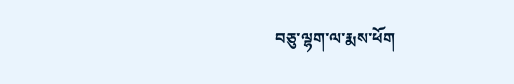བཅུ་ལྷག་ལ་རྨས་ཕོག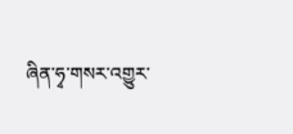ཞིན་ཧྭ་གསར་འགྱུར་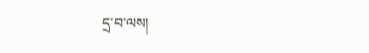དྲ་བ་ལས།